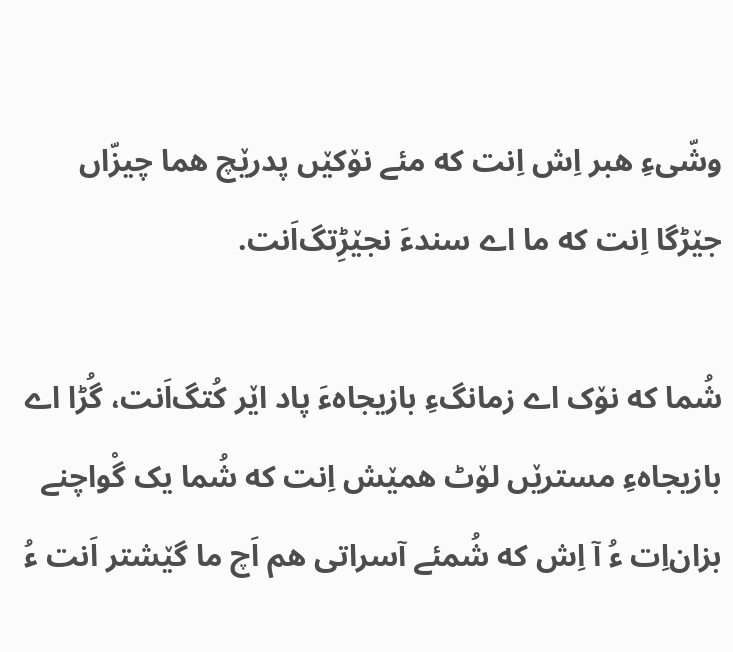وشّیءِ ھبر اِش اِنت که مئے نۆکێں پدرێچ ھما چیزّاں جێڑگا اِنت که ما اے سندءَ نجێڑِتگ‌اَنت.

شُما که نۆک اے زمانگءِ بازیجاهءَ پاد اێر کُتگ‌اَنت، گُڑا اے بازیجاهءِ مسترێں لۆٹ ھمێش اِنت که شُما یک گْواچنے بزان‌اِت ءُ آ اِش که شُمئے آسراتی ھم اَچ ما گێشتر اَنت ءُ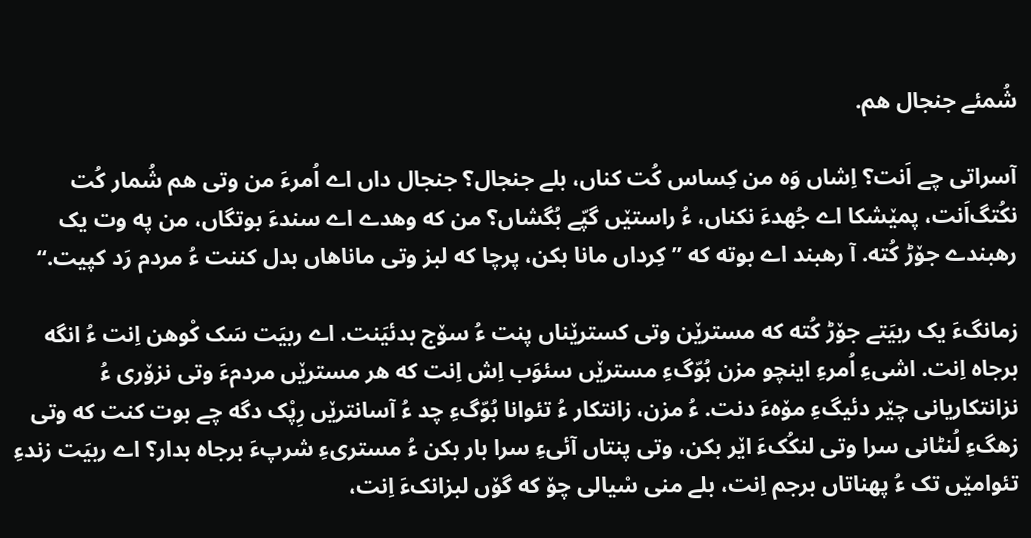شُمئے جنجال ھم.

آسراتی چے اَنت؟ اِشاں وَه من کِساس کُت کناں، بلے جنجال؟ جنجال داں اے اُمرءَ من وتی ھم شُمار کُت نکُتگ‌اَنت، پمێشکا اے جُهدءَ نکناں، ءُ راستێں گپّے بُگشاں؟ من که وھدے اے سندءَ بوتگاں، من په وت یک رهبندے جۆڑ کُته. آ رهبند اے بوته که ”کِرداں مانا بکن، پرچا که لبز وتی ماناهاں بدل کننت ءُ مردم رَد کپیت.“

زمانگءَ یک ربیَتے جۆڑ کُته که مسترێن وتی کسترێناں پنت ءُ سۆج بدئیَنت. اے ربیَت سَک کْوھن اِنت ءُ انگه برجاه اِنت. اشیءِ اُمرءِ اینچو مزن بُوّگءِ مسترێں سئوَب اِش اِنت که ھر مسترێں مردمءَ وتی نزۆری ءُ نزانتکاریانی چێر دئیگءِ مۆهءَ دنت. ءُ مزن، زانتکار ءُ تئوانا بُوّگءِ چد ءُ آسانترێں رِپْک دگه چے بوت کنت که وتی زهگءِ لُنٹانی سرا وتی لنکُکءَ اێر بکن، وتی پنتاں آئیءِ سرا بار بکن ءُ مستریءِ شرپءَ برجاه بدار؟ اے ربیَت زندءِ تئوامێں تک ءُ پهناتاں برجم اِنت، بلے منی سْیالی چۆ که گۆں لبزانکءَ اِنت،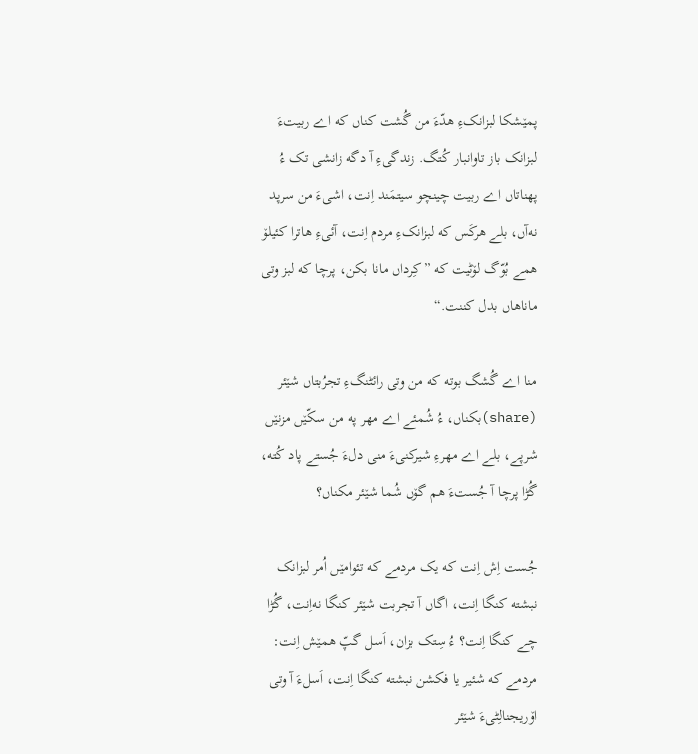پمێشکا لبزانکءِ ھدّءَ من گُشت کناں که اے ربیتءَ لبزانک باز تاوانبار کُتگ. زندگیءِ آ دگه زانشی تک ءُ پهناتاں اے ربیت چینچو سیتمَند اِنت، اشیءَ من سرپد نه‌آں، بلے ھرکَس که لبزانکءِ مردم اِنت، آئیءِ ھاترا کئیلۆ ھمے بُوّگ لۆٹیت که ”کِرداں مانا بکن، پرچا که لبز وتی ماناهاں بدل کننت.“

منا اے گُشگ بوته که من وتی رائٹنگءِ تجرُبتاں شێئر (share)بکناں، ءُ شُمئے اے مهر په من سکّێں مزنێں شرپے، بلے اے مهرءِ شیرکنیءَ منی دلءَ جُستے پاد کُته، گُڑا پرچا آ جُستءَ ھم گۆں شُما شێئر مکناں؟

جُست اِش اِنت که یک مردمے که تئوامێں اُمر لبزانک نبشته کنگا اِنت، اگاں آ تجربت شێئر کنگا نه‌اِنت، گُڑا چے کنگا اِنت؟ ءُ سِتک بزان، اَسل گپّ ھمێش اِنت: مردمے که شئیر یا فکشن نبشته کنگا اِنت، اَسلءَ آ وتی اۆریجنالِٹیءَ شێئر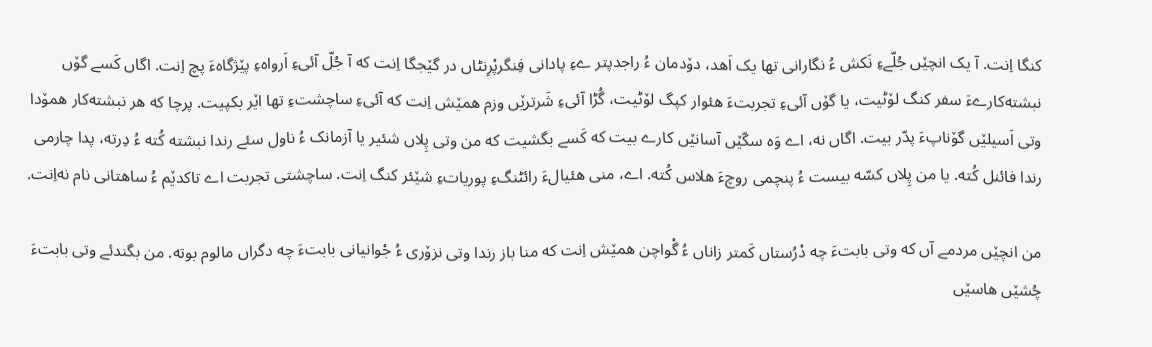کنگا اِنت. آ یک انچێں جُلّےءِ نَکش ءُ نگارانی تها یک اَھد، دۆدمان ءُ راجدپتر ےءِ پادانی فِنگرپْرِنٹاں در گێجگا اِنت که آ جُلّ آئیءِ اَرواهءِ پێژگاهءَ پچ اِنت. اگاں کَسے گۆں نبشته‌کارےءَ سفر کنگ لۆٹیت، یا گۆں آئیءِ تجربتءَ ھئوار کپگ لۆٹیت، گُڑا آئیءِ شَرترێں وزم ھمێش اِنت که آئیءِ ساچشتءِ تها اێر بکپیت. پرچا که ھر نبشته‌کار ھمۆدا وتی اَسیلێں گۆناپءَ پدّر بیت. اگاں نه، اے وَه سکّێں آسانێں کارے بیت که کَسے بگشیت که من وتی پِلاں شئیر یا آزمانک ءُ ناول سئے رندا نبشته کُته ءُ دِرته، پدا چارمی رندا فائنل کُته. یا من پِلاں کسّه بیست ءُ پنچمی روچءَ ھلاس کُته. اے، منی ھئیالءَ رائٹنگءِ پوریاتءِ شێئر کنگ اِنت. ساچشتی تجربت اے تاکدێم ءُ ساهتانی نام نه‌اِنت.

من انچێں مردمے آں که وتی بابتءَ چه دْرُستاں کَمتر زاناں ءُ گْواچن ھمێش اِنت که منا باز رندا وتی نزۆری ءُ جْوانیانی بابتءَ چه دگراں مالوم بوته. من بگندئے وتی بابتءَ چُشێں هاسێں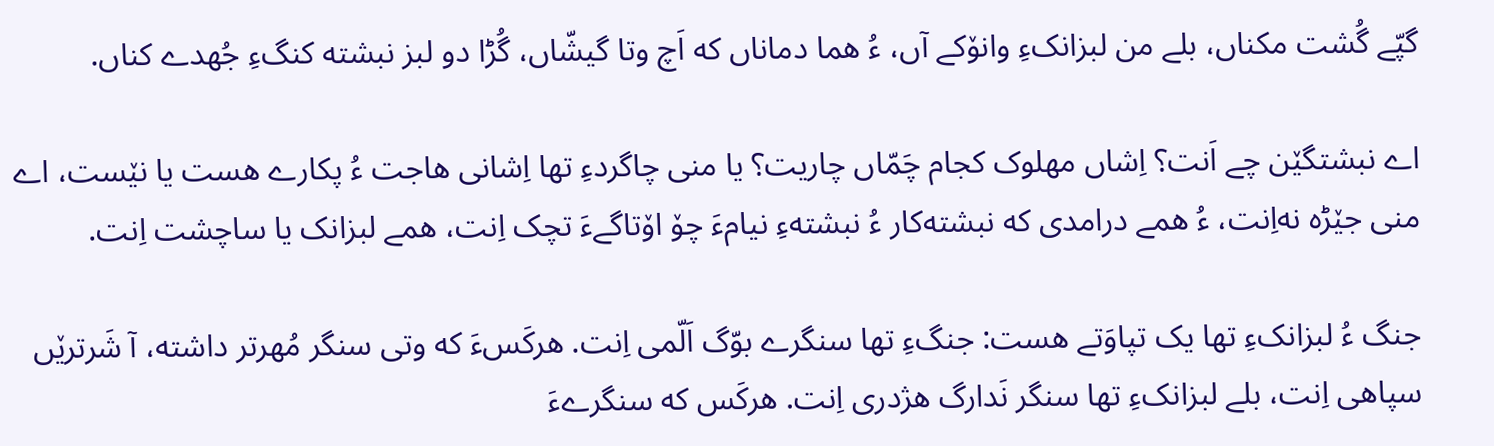گپّے گُشت مکناں، بلے من لبزانکءِ وانۆکے آں، ءُ ھما دماناں که اَچ وتا گیشّاں، گُڑا دو لبز نبشته کنگءِ جُهدے کناں.

اے نبشتگێن چے اَنت؟ اِشاں مهلوک کجام چَمّاں چاریت؟ یا منی چاگردءِ تها اِشانی هاجت ءُ پکارے هست یا نێست، اے منی جێڑه نه‌اِنت، ءُ ھمے درامدی که نبشته‌کار ءُ نبشتهءِ نیامءَ چۆ اۆتاگےءَ تچک اِنت، ھمے لبزانک یا ساچشت اِنت.

جنگ ءُ لبزانکءِ تها یک تپاوَتے هست: جنگءِ تها سنگرے بوّگ اَلّمی اِنت. ھرکَسءَ که وتی سنگر مُهرتر داشته، آ شَرترێں سپاهی اِنت، بلے لبزانکءِ تها سنگر نَدارگ هژدری اِنت. ھرکَس که سنگرےءَ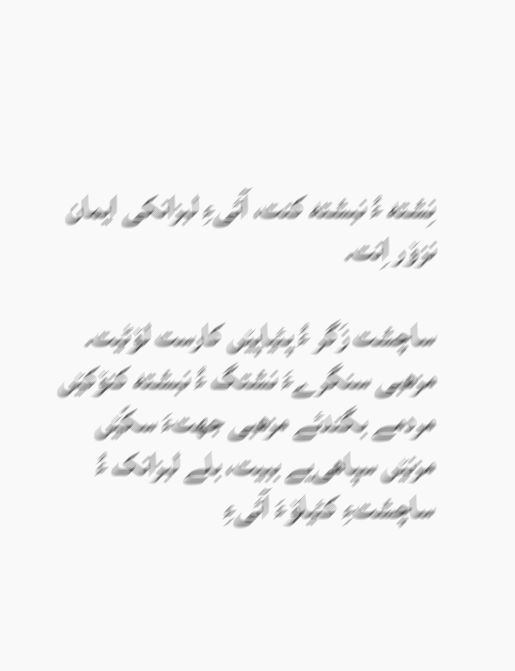نِشته ءُ نبشته کنت، آئیءِ لبزانکی ایمان نزۆر اِنت.

ساچشت زَگر ءُ پئیاپێں کارست لۆٹیت. مزهبی سنگرےءَ نشتگ ءُ نبشته کنۆکێں مردمے بگندئے مزهبی جهتءَ سکّێں مزنێں سپاهی‌یے ببیت، بلے لبزانک ءُ ساچشتءِ کئیلۆءَ آئیءِ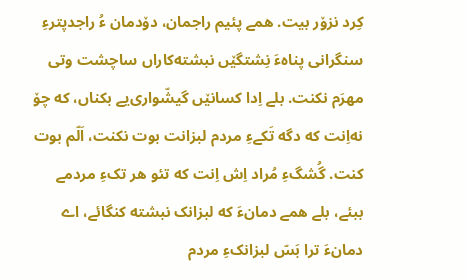کِرد نزۆر بیت. ھمے پئیم راجمان، دۆدمان ءُ راجدپترءِ سنگرانی پناهءَ نِشتگێں نبشته‌کاراں ساچشت وتی مهرَم نکنت. بلے اِدا کسانێں گیشّواری‌یے بکناں، که چۆ نه‌اِنت که دگه تَکےءِ مردم لبزانت بوت نکنت، اَلّم بوت کنت. گُشگءِ مُراد اِش اِنت که تئو ھر تکءِ مردمے ببئے، بلے ھمے دمانءَ که لبزانک نبشته کنگائے، اے دمانءَ ترا بَسّ لبزانکءِ مردم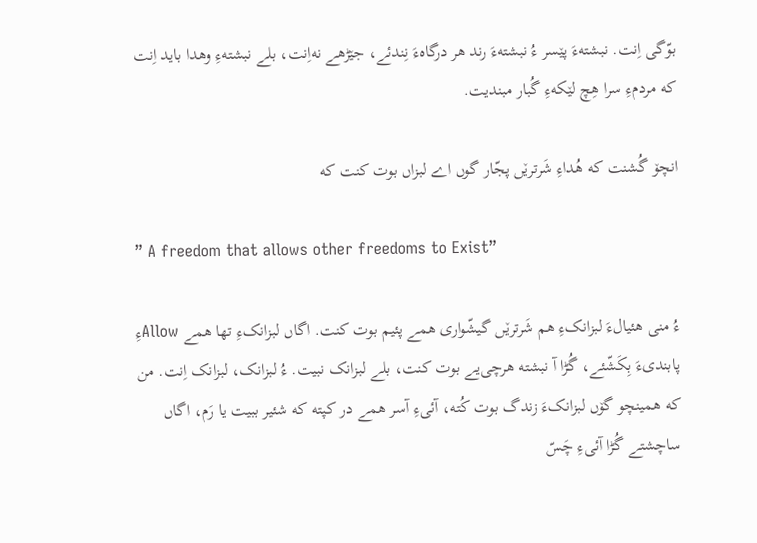بوّگی اِنت. نبشتهءَ پێسر ءُ نبشتهءَ رند ھر درگاهءَ نِندئے، جێڑهے نه‌اِنت، بلے نبشتهءِ وھدا باید اِنت که مردمءِ سرا ھِچ لێکهءِ گُبار مبندیت.

انچۆ گُشنت که ھُداءِ شَرترێں پجّار گوں اے لبزاں بوت کنت که

” A freedom that allows other freedoms to Exist”

ءُ منی ھئیالءَ لبزانکءِ ھم شَرترێں گیشّواری ھمے پئیم بوت کنت. اگاں لبزانکءِ تها ھمے Allowءِ پابندیءَ بِکَشّئے، گُڑا آ نبشته ھرچی‌یے بوت کنت، بلے لبزانک نبیت. ءُ لبزانک، لبزانک اِنت. من که ھمینچو گۆں لبزانکءَ زندگ بوت کُته، آئیءِ آسر ھمے در کپته که شئیر ببیت یا رَم، اگاں ساچشتے گُڑا آئیءِ چَسّ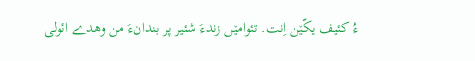ءُ کئیف یکّێن اِنت. تئوامێں زندءَ شئیر پر بندانءَ من وھدے ائولی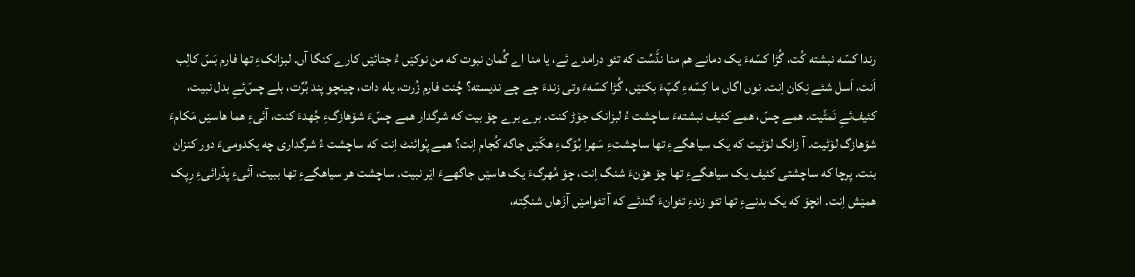رندا کسّه نبشته کُت، گُڑا کسّهءَ یک دمانے ھم منا نڈَسِّت که تئو درامدے ئے، یا منا اے گُمان نبوت که من نوکێں ءُ جتائێں کارے کنگا آں. لبزانکءِ تها فارم بَسّ کالِب اَنت، اَسل شئے نِکان اِنت. نوں اگاں ما کِسّهءِ گپّءَ بکنێں، گُڑا کسّهءَ وتی زندءَ چے چے ندیسته؟ چُنت فارم زُرت، یله دات، چینچو پند بُرِّت، بلے چسّ‌ئےِ بدل نبیت، کئیف‌ئےِ نَمٹّیت. ھمے چسّ، ھمے کئیف نبشتهءَ ساچشت ءُ لبزانک جۆڑ کنت. برے برے چۆ بیت که شرگدار ھمے چسّءَ شۆھازگءِ جُهدءَ کنت، آئیءِ ھما هاسێں مَکامءَ شۆھازگ لۆٹیت. آ زانگ لۆٹیت که یک سیاھگےءِ تها ساچشتءِ سَهرا بُوّگءِ ھکّێں جاگه کُجام اِنت؟ ھمے پْوائنٹ اِنت که ساچشت ءُ شرگداری چه یکدومیءَ دور کنزان بنت. پرچا که ساچشتی کئیف یک سیاھگےءِ تها چۆ هۆنءَ شنگ اِنت، چۆ مُهرگءَ یک هاسێں جاگهےءَ اێر نبیت. ساچشت ھر سیاھگےءِ تها ببیت، آئیءِ پدّرائیءِ رِپک ھمێش اِنت. انچۆ که یک بدنےءِ تها تئو زندءِ تئوانءَ گندئے که آ تئوامێں آزَهاں شنگِته،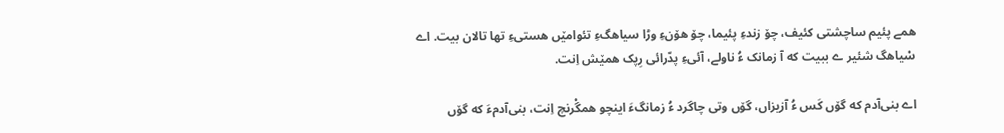ھمے پئیم ساچشتی کئیف، چۆ زندءِ پئیما، چۆ هۆنءِ وڑا سیاھگءِ تئوامێں هستیءِ تها تالان بیت. اے سْیاھگ شئیر ے ببیت که آ زمانک ءُ ناولے، آئیءِ پدّرائی رِپک ھمێش اِنت.

اے بنی‌آدم که گۆں کَس ءُ آزیزاں، گۆں وتی چاگرد ءُ زمانگءَ اینچو ھمگْرنچ اِنت، بنی‌آدمءَ که گۆں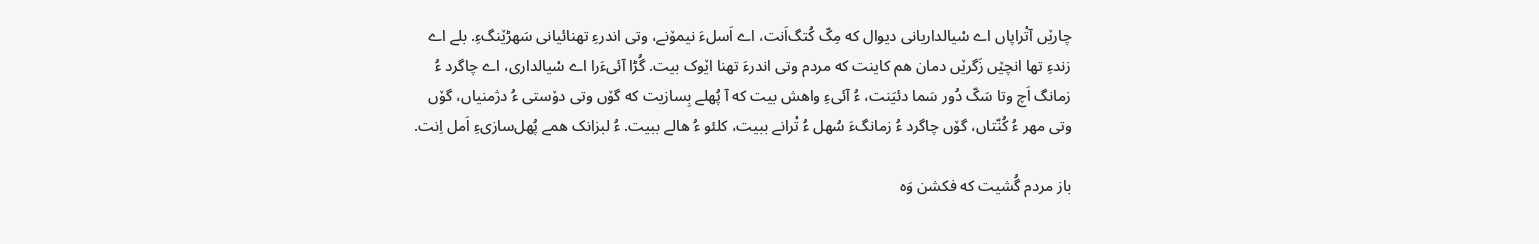چارێں آتْراپاں اے سْیالداریانی دیوال که مِکّ کُتگ‌اَنت، اے اَسلءَ نیمۆنے، وتی اندرءِ تهنائیانی سَهڑێنگءِ. بلے اے زندءِ تها انچێں زَگرێں دمان ھم کاینت که مردم وتی اندرءَ تهنا اێوک بیت. گُڑا آئیءَرا اے سْیالداری، اے چاگرد ءُ زمانگ اَچ وتا سَکّ دُور سَما دئیَنت، ءُ آئیءِ واھش بیت که آ پُهلے بِسازیت که گۆں وتی دۆستی ءُ دژمنیاں، گۆں وتی مهر ءُ کُنّتاں، گۆں چاگرد ءُ زمانگءَ سُهل ءُ تْرانے ببیت، کلئو ءُ هالے ببیت. ءُ لبزانک ھمے پُهل‌سازیءِ اَمل اِنت.

باز مردم گُشیت که فکشن وَه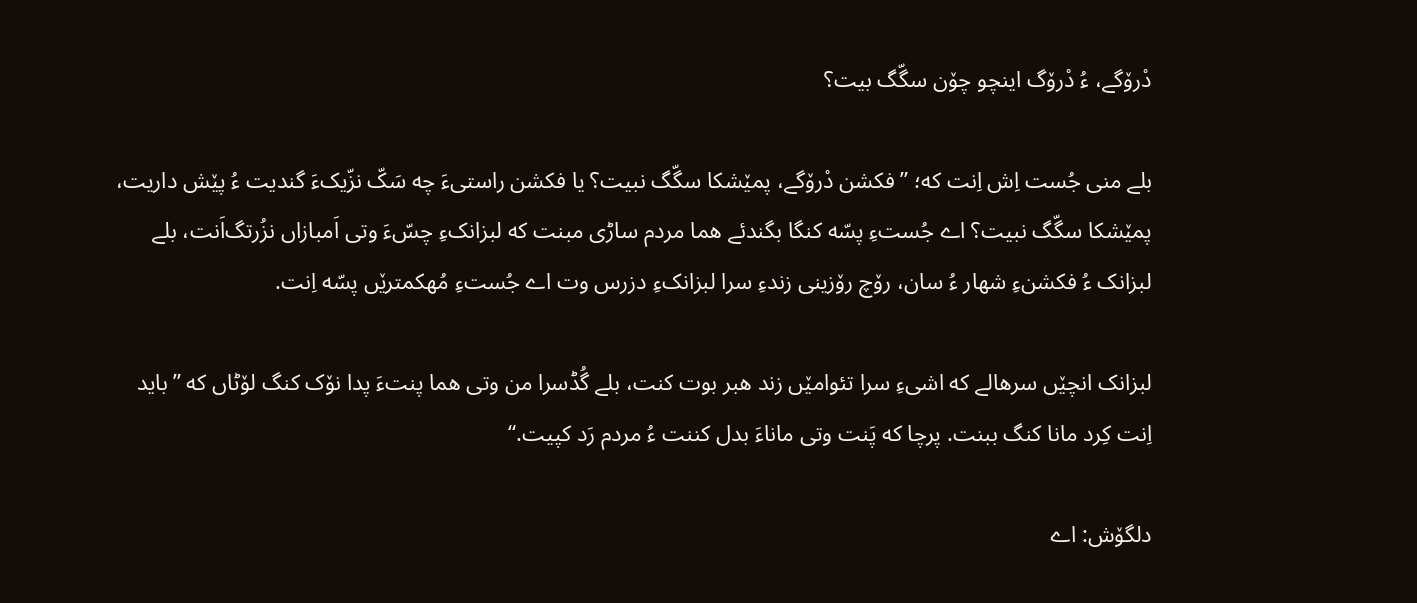دْرۆگے، ءُ دْرۆگ اینچو چۆن سگّگ بیت؟

بلے منی جُست اِش اِنت که؛ ”فکشن دْرۆگے، پمێشکا سگّگ نبیت؟ یا فکشن راستیءَ چه سَکّ نزّیکءَ گندیت ءُ پێش داریت، پمێشکا سگّگ نبیت؟ اے جُستءِ پسّه کنگا بگندئے ھما مردم ساڑی مبنت که لبزانکءِ چسّءَ وتی اَمبازاں نزُرتگ‌اَنت، بلے لبزانک ءُ فکشنءِ شهار ءُ سان، رۆچ رۆزینی زندءِ سرا لبزانکءِ دزرس وت اے جُستءِ مُهکمترێں پسّه اِنت.

لبزانک انچێں سرھالے که اشیءِ سرا تئوامێں زند ھبر بوت کنت، بلے گُڈسرا من وتی ھما پنتءَ پدا نۆک کنگ لۆٹاں که ”باید اِنت کِرد مانا کنگ ببنت. پرچا که پَنت وتی ماناءَ بدل کننت ءُ مردم رَد کپیت.“

دلگۆش: اے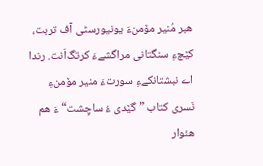هبر مُنیر مۆمنءَ یونیورسٹی آف تربت، کێچءِ سنگتانی مراگشےءَ کرتگ‌اَنت. رندا اے نبشتانکےءِ سورتءَ منیر مۆمنءِ نَسری کتاب ”گێدی ءُ ساچِشت“ءَ هم هئوار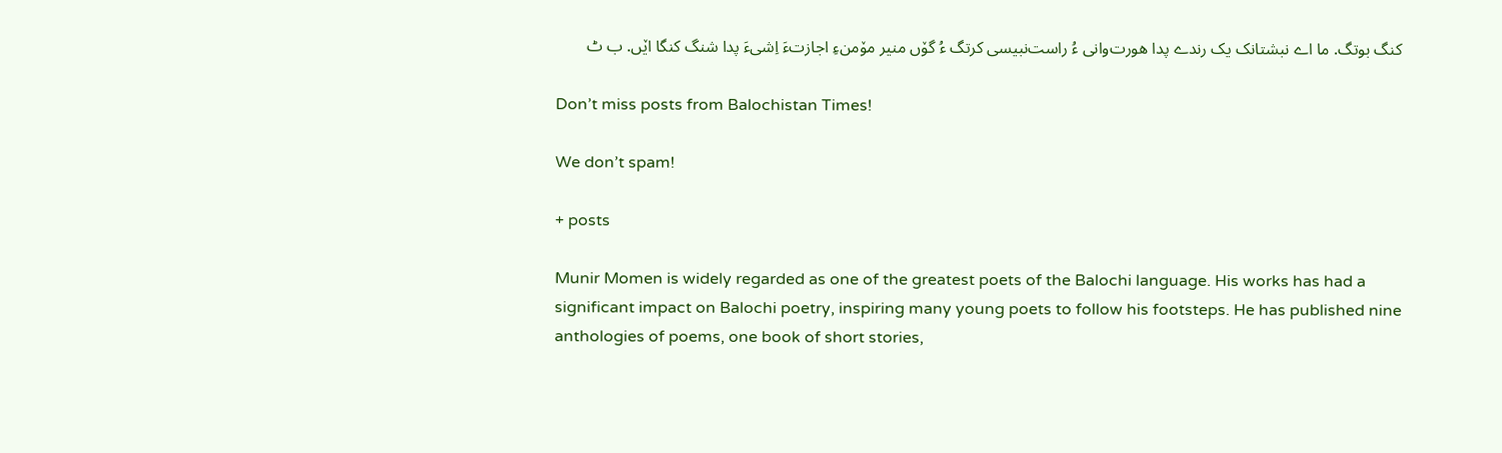کنگ بوتگ. ما اے نبشتانک یک رندے پدا هورت‌وانی ءُ راست‌نبیسی کرتگ ءُ گۆں منیر مۆمنءِ اجازتءَ اِشیءَ پدا شنگ کنگا اێں. ب ٹ

Don’t miss posts from Balochistan Times!

We don’t spam!

+ posts

Munir Momen is widely regarded as one of the greatest poets of the Balochi language. His works has had a significant impact on Balochi poetry, inspiring many young poets to follow his footsteps. He has published nine anthologies of poems, one book of short stories,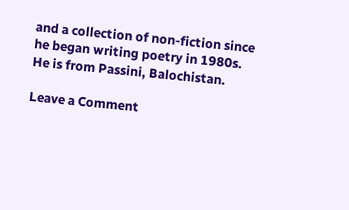and a collection of non-fiction since he began writing poetry in 1980s. He is from Passini, Balochistan.

Leave a Comment